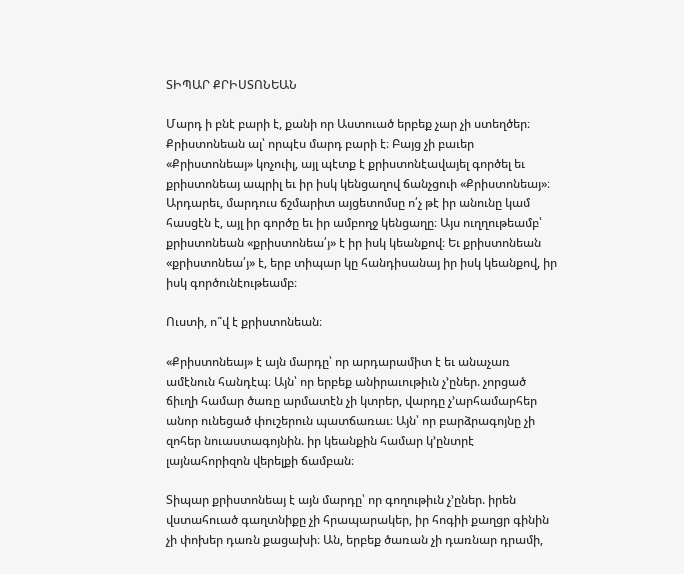ՏԻՊԱՐ ՔՐԻՍՏՈՆԵԱՆ

Մարդ ի բնէ բարի է, քանի որ Աստուած երբեք չար չի ստեղծեր։ Քրիստոնեան ալ՝ որպէս մարդ բարի է։ Բայց չի բաւեր «Քրիստոնեայ» կոչուիլ, այլ պէտք է քրիստոնէավայել գործել եւ քրիստոնեայ ապրիլ եւ իր իսկ կենցաղով ճանչցուի «Քրիստոնեայ»։ Արդարեւ, մարդուս ճշմարիտ այցետոմսը ո՛չ թէ իր անունը կամ հասցէն է, այլ իր գործը եւ իր ամբողջ կենցաղը։ Այս ուղղութեամբ՝ քրիստոնեան «քրիստոնեա՛յ» է իր իսկ կեանքով։ Եւ քրիստոնեան «քրիստոնեա՛յ» է, երբ տիպար կը հանդիսանայ իր իսկ կեանքով, իր իսկ գործունէութեամբ։

Ուստի, ո՞վ է քրիստոնեան։

«Քրիստոնեայ» է այն մարդը՝ որ արդարամիտ է եւ անաչառ ամէնուն հանդէպ։ Այն՝ որ երբեք անիրաւութիւն չ՚ըներ. չորցած ճիւղի համար ծառը արմատէն չի կտրեր, վարդը չ՚արհամարհեր անոր ունեցած փուշերուն պատճառաւ։ Այն՝ որ բարձրագոյնը չի զոհեր նուաստագոյնին. իր կեանքին համար կ՚ընտրէ լայնահորիզոն վերելքի ճամբան։

Տիպար քրիստոնեայ է այն մարդը՝ որ գողութիւն չ՚ըներ. իրեն վստահուած գաղտնիքը չի հրապարակեր, իր հոգիի քաղցր գինին չի փոխեր դառն քացախի։ Ան, երբեք ծառան չի դառնար դրամի,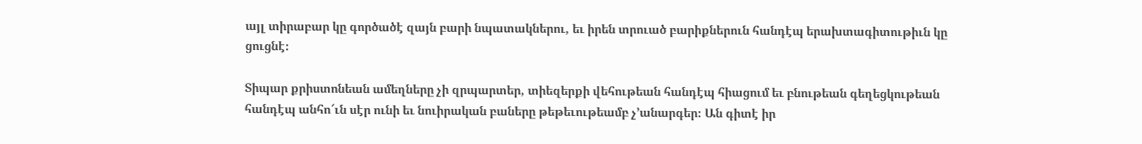այլ տիրաբար կը գործածէ զայն բարի նպատակներու, եւ իրեն տրուած բարիքներուն հանդէպ երախտագիտութիւն կը ցուցնէ։

Տիպար քրիստոնեան ամեղները չի զրպարտեր, տիեզերքի վեհութեան հանդէպ հիացում եւ բնութեան գեղեցկութեան հանդէպ անհո՜ւն սէր ունի եւ նուիրական բաները թեթեւութեամբ չ՚անարգեր։ Ան գիտէ իր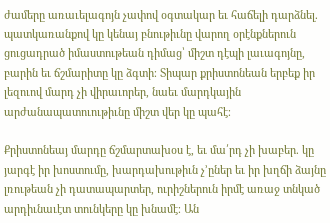ժամերը առաւելագոյն չափով օգտակար եւ հաճելի դարձնել. պատկառանքով կը կենայ բնութիւնը վարող օրէնքներուն ցուցադրած իմաստութեան դիմաց՝ միշտ դէպի լաւագոյնը, բարին եւ ճշմարիտը կը ձգտի։ Տիպար քրիստոնեան երբեք իր լեզուով մարդ չի վիրաւորեր, նաեւ մարդկային արժանապատուութիւնը միշտ վեր կը պահէ։

Քրիստոնեայ մարդը ճշմարտախօս է, եւ մա՛րդ չի խաբեր. կը յարգէ իր խոստումը, խարդախութիւն չ՚ըներ եւ իր խղճի ձայնը լռութեան չի դատապարտեր, ուրիշներուն իրմէ առաջ տնկած արդիւնաւէտ տունկերը կը խնամէ։ Ան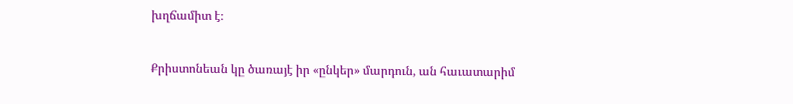խղճամիտ է։

Քրիստոնեան կը ծառայէ իր «ընկեր» մարդուն, ան հաւատարիմ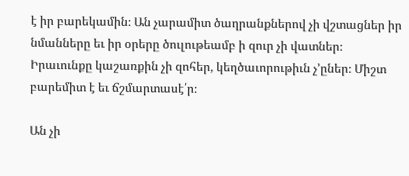է իր բարեկամին։ Ան չարամիտ ծաղրանքներով չի վշտացներ իր նմանները եւ իր օրերը ծուլութեամբ ի զուր չի վատներ։ Իրաւունքը կաշառքին չի զոհեր, կեղծաւորութիւն չ՚ըներ։ Միշտ բարեմիտ է եւ ճշմարտասէ՛ր։

Ան չի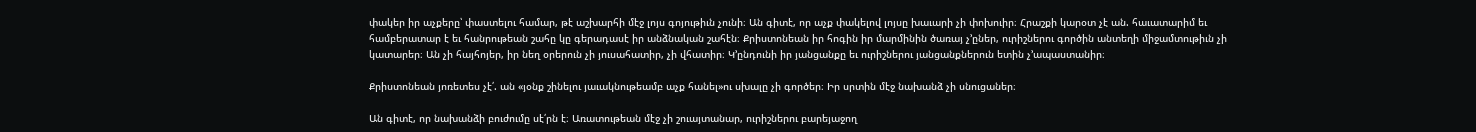փակեր իր աչքերը՝ փաստելու համար, թէ աշխարհի մէջ լոյս գոյութիւն չունի։ Ան գիտէ, որ աչք փակելով լոյսը խաւարի չի փոխուիր։ Հրաշքի կարօտ չէ ան. հաւատարիմ եւ համբերատար է եւ հանրութեան շահը կը գերադասէ իր անձնական շահէն։ Քրիստոնեան իր հոգին իր մարմինին ծառայ չ՚ըներ, ուրիշներու գործին անտեղի միջամտութիւն չի կատարեր։ Ան չի հայհոյեր, իր նեղ օրերուն չի յուսահատիր, չի վհատիր։ Կ՚ընդունի իր յանցանքը եւ ուրիշներու յանցանքներուն ետին չ՚ապաստանիր։

Քրիստոնեան յոռետես չէ՛. ան «յօնք շինելու յաւակնութեամբ աչք հանել»ու սխալը չի գործեր։ Իր սրտին մէջ նախանձ չի սնուցաներ։

Ան գիտէ, որ նախանձի բուժումը սէ՛րն է։ Առատութեան մէջ չի շուայտանար, ուրիշներու բարեյաջող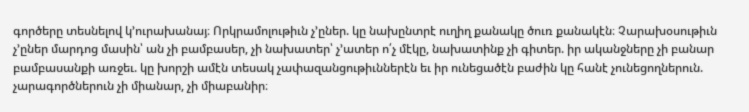գործերը տեսնելով կ՚ուրախանայ։ Որկրամոլութիւն չ՚ըներ. կը նախընտրէ ուղիղ քանակը ծուռ քանակէն։ Չարախօսութիւն չ՚ըներ մարդոց մասին՝ ան չի բամբասեր, չի նախատեր՝ չ՚ատեր ո՛չ մէկը, նախատինք չի գիտեր. իր ականջները չի բանար բամբասանքի առջեւ. կը խորշի ամէն տեսակ չափազանցութիւններէն եւ իր ունեցածէն բաժին կը հանէ չունեցողներուն. չարագործներուն չի միանար, չի միաբանիր։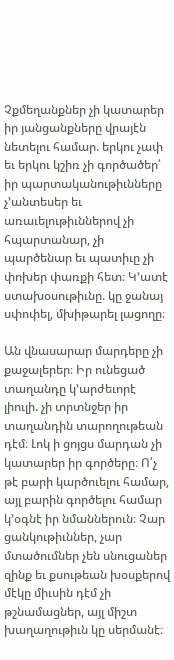Չքմեղանքներ չի կատարեր իր յանցանքները վրայէն նետելու համար. երկու չափ եւ երկու կշիռ չի գործածեր՝ իր պարտականութիւնները չ՚անտեսեր եւ առաւելութիւններով չի հպարտանար, չի պարծենար եւ պատիւը չի փոխեր փառքի հետ։ Կ՚ատէ ստախօսութիւնը. կը ջանայ սփոփել, մխիթարել լացողը։

Ան վնասարար մարդերը չի քաջալերեր։ Իր ունեցած տաղանդը կ՚արժեւորէ լիուլի. չի տրտնջեր իր տաղանդին տարողութեան դէմ։ Լոկ ի ցոյցս մարդան չի կատարեր իր գործերը։ Ո՛չ թէ բարի կարծուելու համար, այլ բարին գործելու համար կ՚օգնէ իր նմաններուն։ Չար ցանկութիւններ, չար մտածումներ չեն սնուցաներ զինք եւ քսութեան խօսքերով մէկը միւսին դէմ չի թշնամացներ, այլ միշտ խաղաղութիւն կը սերմանէ։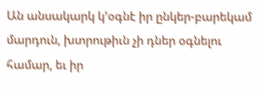Ան անսակարկ կ՚օգնէ իր ընկեր-բարեկամ մարդուն, խտրութիւն չի դներ օգնելու համար, եւ իր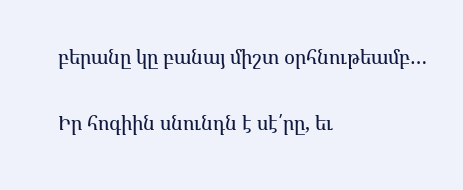բերանը կը բանայ միշտ օրհնութեամբ…

Իր հոգիին սնունդն է սէ՛րը, եւ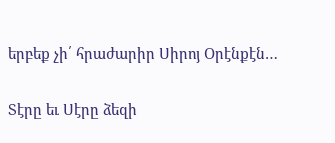երբեք չի՛ հրաժարիր Սիրոյ Օրէնքէն…

Տէրը եւ Սէրը ձեզի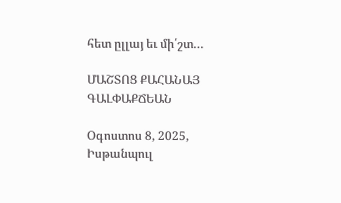հետ ըլլայ եւ մի՛շտ…

ՄԱՇՏՈՑ ՔԱՀԱՆԱՅ ԳԱԼՓԱՔՃԵԱՆ

Օգոստոս 8, 2025, Իսթանպուլ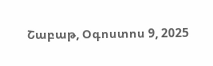Շաբաթ, Օգոստոս 9, 2025